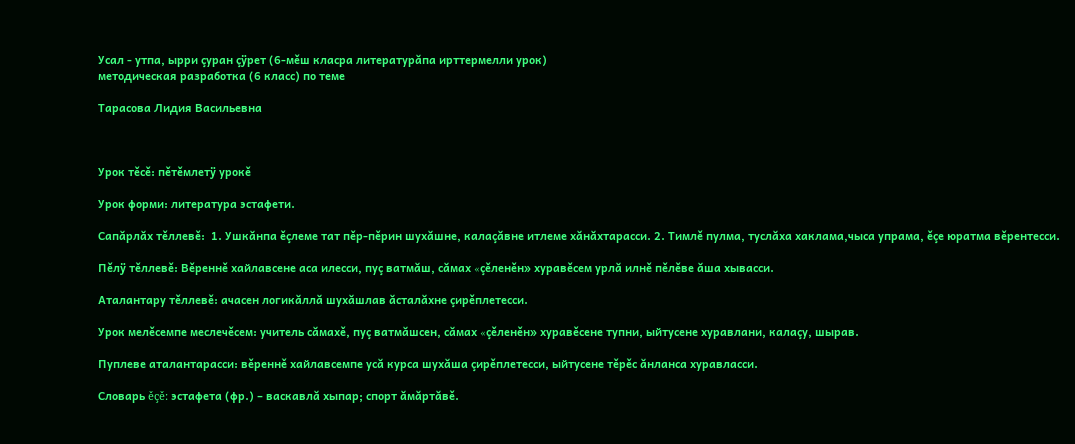Усал - утпа, ырри çуран çÿрет (6-мěш класра литературăпа ирттермелли урок)
методическая разработка (6 класс) по теме

Тарасова Лидия Васильевна



Урок тěсě: пěтěмлетÿ урокě

Урок форми: литература эстафети.

Сапăрлăх тěллевě:  1. Ушкăнпа ěçлеме тат пěр-пěрин шухăшне, калаçăвне итлеме хăнăхтарасси. 2. Тимлě пулма, туслăха хаклама,чыса упрама, ěçе юратма вěрентесси.

Пěлÿ тěллевě: Вěреннě хайлавсене аса илесси, пуç ватмăш, сăмах «çěленěн» хуравěсем урлă илнě пěлěве ăша хывасси.

Аталантару тěллевě: ачасен логикăллă шухăшлав ăсталăхне çирěплетесси.

Урок мелěсемпе меслечěсем: учитель сăмахě, пуç ватмăшсен, сăмах «çěленěн» хуравěсене тупни, ыйтусене хуравлани, калаçу, шырав.

Пуплеве аталантарасси: вěреннě хайлавсемпе усă курса шухăша çирěплетесси, ыйтусене тěрěс ăнланса хуравласси.

Словарь ěçě: эстафета (фр.) – васкавлă хыпар; спорт ăмăртăвě.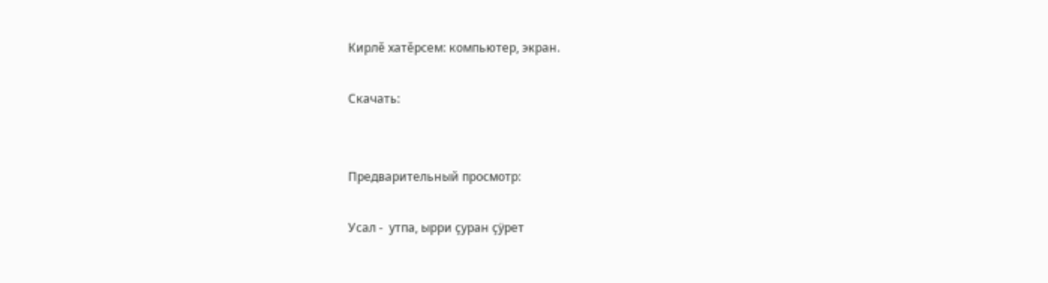Кирлě хатěрсем: компьютер, экран.

Скачать:


Предварительный просмотр:

Усал -  утпа, ырри çуран çÿрет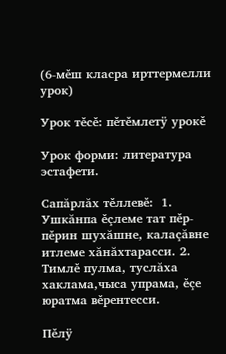(6-мěш класра ирттермелли урок)

Урок тěсě: пěтěмлетÿ урокě

Урок форми: литература эстафети.

Сапăрлăх тěллевě:  1. Ушкăнпа ěçлеме тат пěр-пěрин шухăшне, калаçăвне итлеме хăнăхтарасси. 2. Тимлě пулма, туслăха хаклама,чыса упрама, ěçе юратма вěрентесси.

Пěлÿ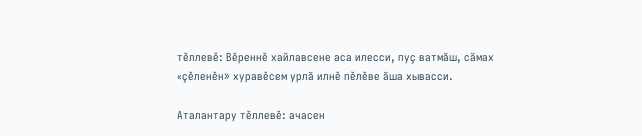тěллевě: Вěреннě хайлавсене аса илесси, пуç ватмăш, сăмах «çěленěн» хуравěсем урлă илнě пěлěве ăша хывасси.

Аталантару тěллевě: ачасен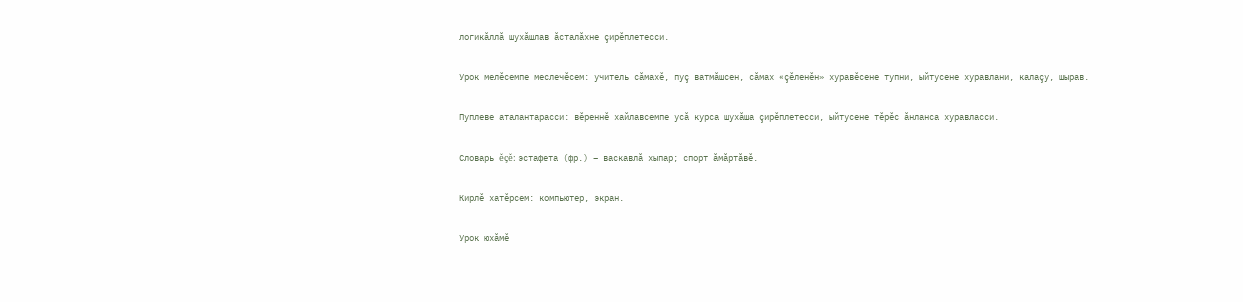логикăллă шухăшлав ăсталăхне çирěплетесси.

Урок мелěсемпе меслечěсем: учитель сăмахě, пуç ватмăшсен, сăмах «çěленěн» хуравěсене тупни, ыйтусене хуравлани, калаçу, шырав.

Пуплеве аталантарасси: вěреннě хайлавсемпе усă курса шухăша çирěплетесси, ыйтусене тěрěс ăнланса хуравласси.

Словарь ěçě: эстафета (фр.) – васкавлă хыпар; спорт ăмăртăвě.

Кирлě хатěрсем: компьютер, экран.

Урок юхăмě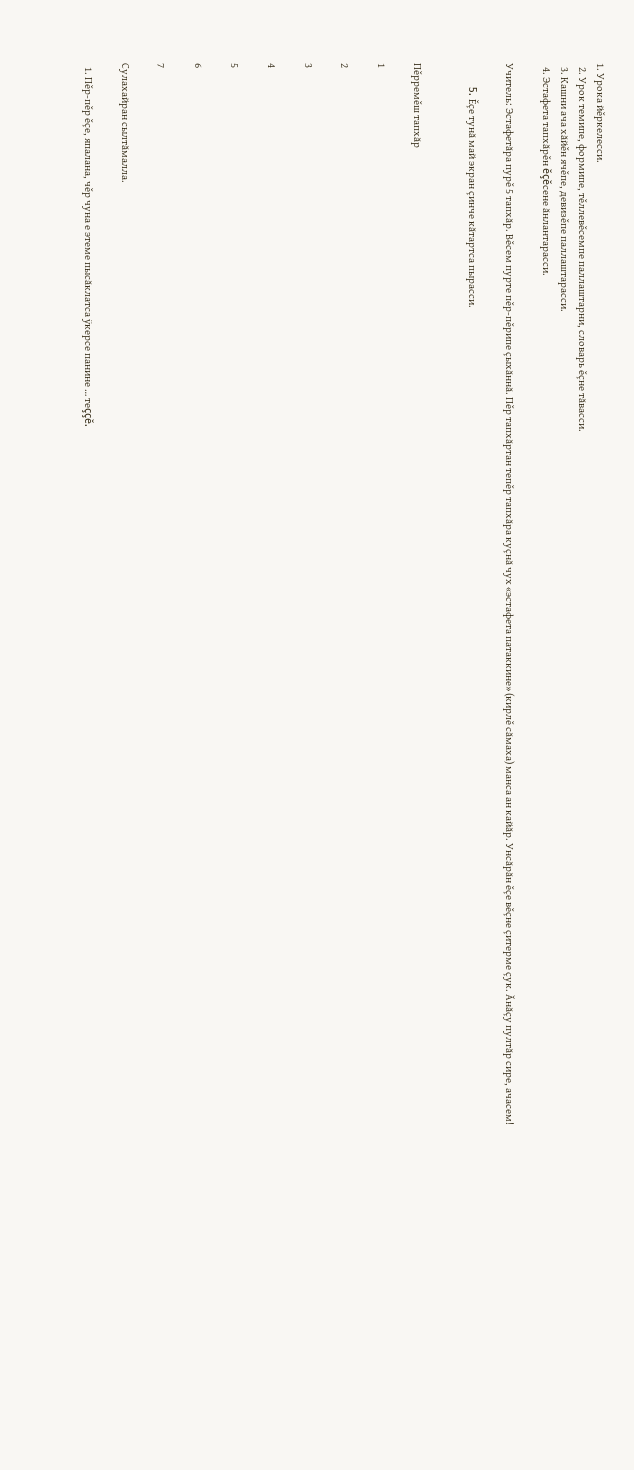1. Урока йěркелесси.
  2. Урок темипе, формипе, тěллевěсемпе паллаштарни, словарь ěçне тăвасси.
  3. Кашни ача хăйěн ячěпе, девизěпе паллаштарасси.
  4. Эстафета тапхăрěн ěçěсене ăнлантарасси.

Учитель: Эстафетăра пурě 5 тапхăр. Вěсем пурте пěр-пěрипе çыхăннă. Пěр тапхăртан тепěр тапхăра куçнă чух «эстафета патаккине» (кирлě сăмаха) манса ан кайăр. Унсăрăн ěçе вěçне çитерме çук. Ăнăçу пултăр сире, ачасем!

        5. Ěçе тунă май экран çинче кăтартса пырасси.


Пěрремěш тапхăр

1

2

3

4

5

6

7

Сулахайран сылтăмалла.

  1. Пěр-пěр ěçе, япалана, чěр чуна е этеме пысăклатса ÿкерсе панине … теççě.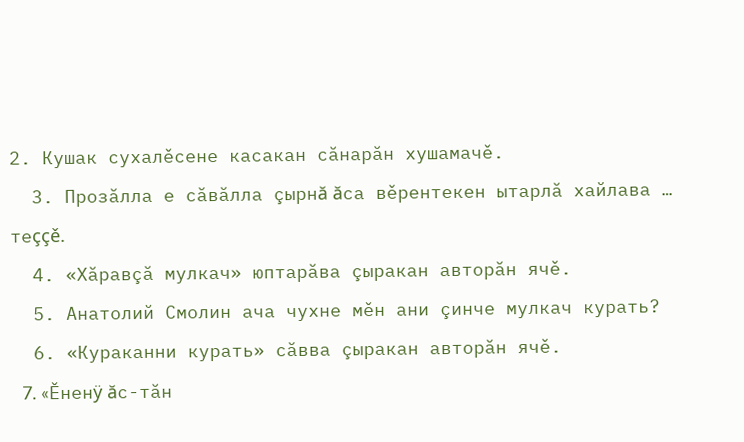2. Кушак сухалěсене касакан сăнарăн хушамачě.
  3. Прозăлла е сăвăлла çырнă ăса вěрентекен ытарлă хайлава … теççě.
  4. «Хăравçă мулкач» юптарăва çыракан авторăн ячě.
  5. Анатолий Смолин ача чухне мěн ани çинче мулкач курать?
  6. «Кураканни курать» сăвва çыракан авторăн ячě.
  7. «Ěненÿ ăс-тăн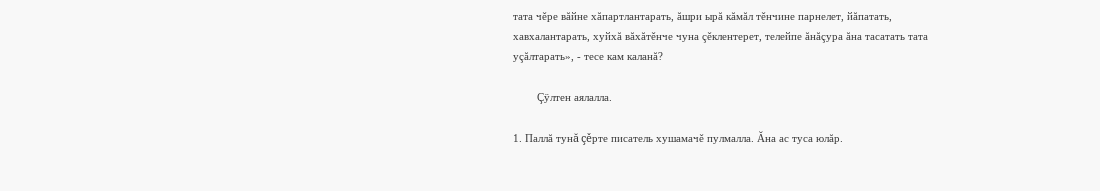тата чěре вăйне хăпартлантарать, ăшри ырă кăмăл тěнчине парнелет, йăпатать, хавхалантарать, хуйхă вăхăтěнче чуна çěклентерет, телейпе ăнăçура ăна тасатать тата уçăлтарать», - тесе кам каланă?

            Çÿлтен аялалла.

1. Паллă тунă çěрте писатель хушамачě пулмалла. Ăна ас туса юлăр.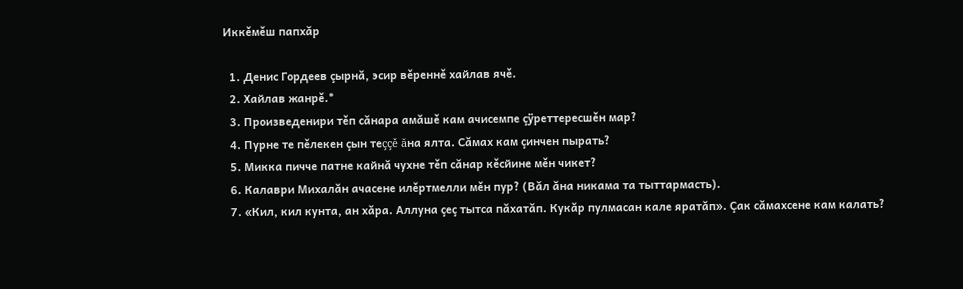Иккěмěш папхăр

  1. Денис Гордеев çырнă, эсир вěреннě хайлав ячě.
  2. Хайлав жанрě.*
  3. Произведенири тěп сăнара амăшě кам ачисемпе çÿреттересшěн мар?
  4. Пурне те пěлекен çын теççě ăна ялта. Сăмах кам çинчен пырать?
  5. Микка пичче патне кайнă чухне тěп сăнар кěсйине мěн чикет?
  6. Калаври Михалăн ачасене илěртмелли мěн пур? (Вăл ăна никама та тыттармасть).
  7. «Кил, кил кунта, ан хăра. Аллуна çеç тытса пăхатăп. Кукăр пулмасан кале яратăп». Çак сăмахсене кам калать?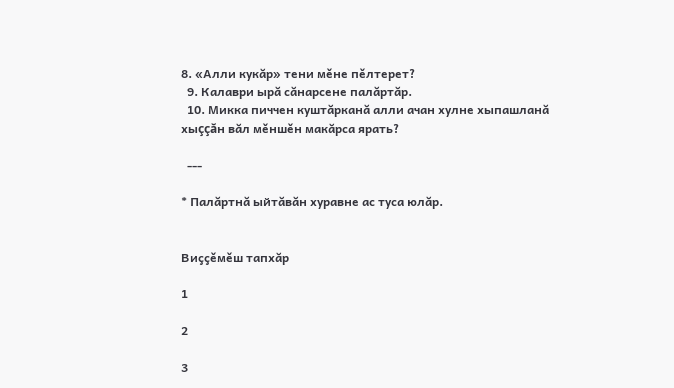8. «Алли кукăр» тени мěне пěлтерет?
  9. Калаври ырă сăнарсене палăртăр.
  10. Микка пиччен куштăрканă алли ачан хулне хыпашланă хыççăн вăл мěншěн макăрса ярать?

  ---

* Палăртнă ыйтăвăн хуравне ас туса юлăр.


Виҫҫěмěш тапхăр

1

2

3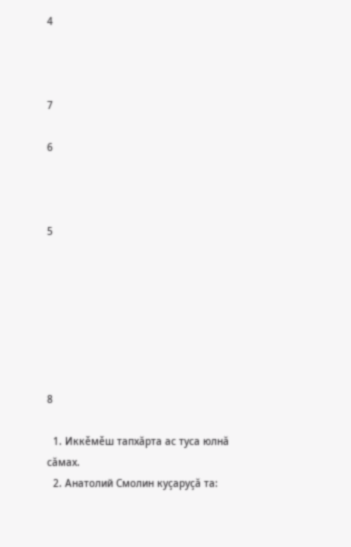4



7

6



5







8

  1. Иккěмěш тапхăрта ас туса юлнă сăмах.
  2. Анатолий Смолин куçаруçă та: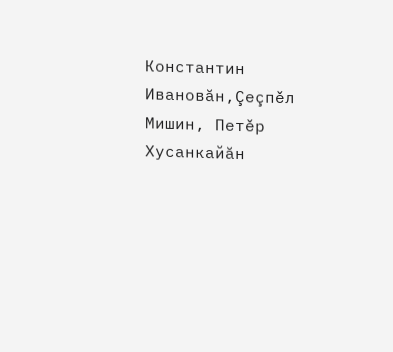Константин Ивановăн,Çеçпěл Мишин, Петěр Хусанкайăн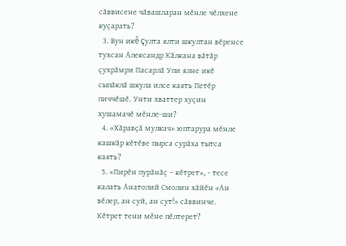сăввисене чăвашларан мěнле чěлхене куçарать?
  3. Вун икě çулта ялти шкултан вěренсе тухсан Александр Кăлкана вăтăр çухрăмри Пасарлă Упи ялне икě сыпăклă шкула илсе каять Петěр пиччěшě. Унти хваттер хуçин хушамачě мěнле-ши?
  4. «Хăравçă мулкач» юптарура мěнле кашкăр кěтěве пырса сурăха тытса каять?
  5. «Пирěн пурăнăç – кěтрет», - тесе калать Анатолий Смолин хăйěн «Ан вěлер, ан суй, ан сут!» сăввинче. Кěтрет тени мěне пěлтерет?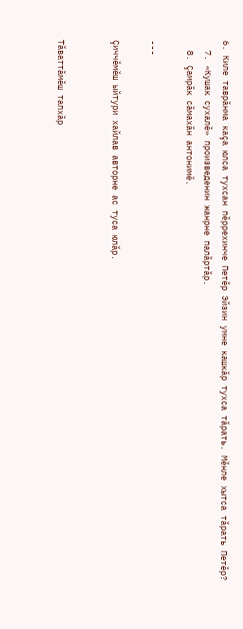6. Киле таврăнма каçа юлса тухсан пěррехинче Петěр Эйзин умне кашкăр тухса тăрать. Мěнле хытса тăрать Петěр?
  7. «Кушак сухалě» произведенин жанрне палăртăр.
  8. Çамрăк сăмахăн антонимě.

---

Çиччěмěш ыйтури хайлав авторне ас туса юлăр.


Тăваттăмěш тапхăр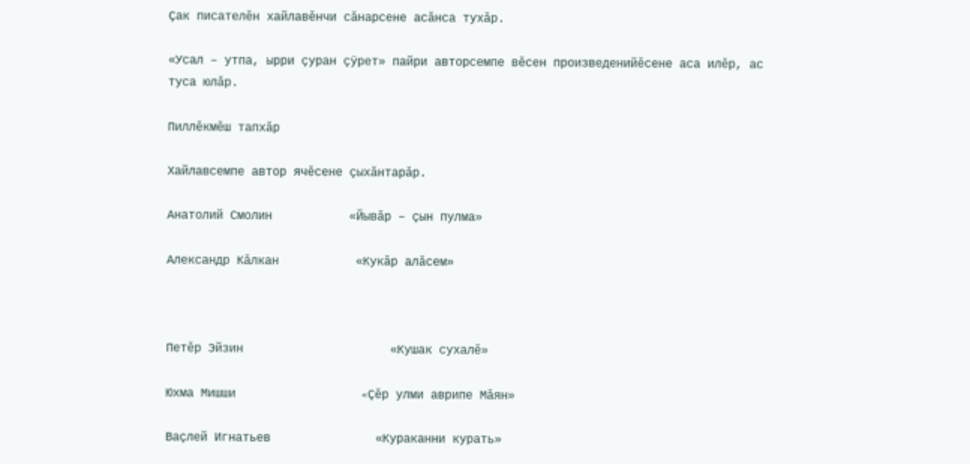Çак писателěн хайлавěнчи сăнарсене асăнса тухăр.

«Усал – утпа, ырри çуран çÿрет» пайри авторсемпе вěсен произведенийěсене аса илěр, ас туса юлăр.

Пиллěкмěш тапхăр

Хайлавсемпе автор ячěсене çыхăнтарăр.

Анатолий Смолин           «Йывăр – çын пулма»

Александр Кăлкан           «Кукăр алăсем»



Петěр Эйзин                     «Кушак сухалě»

Юхма Мишши                  «Çěр улми аврипе Мăян»

Ваçлей Игнатьев               «Кураканни курать»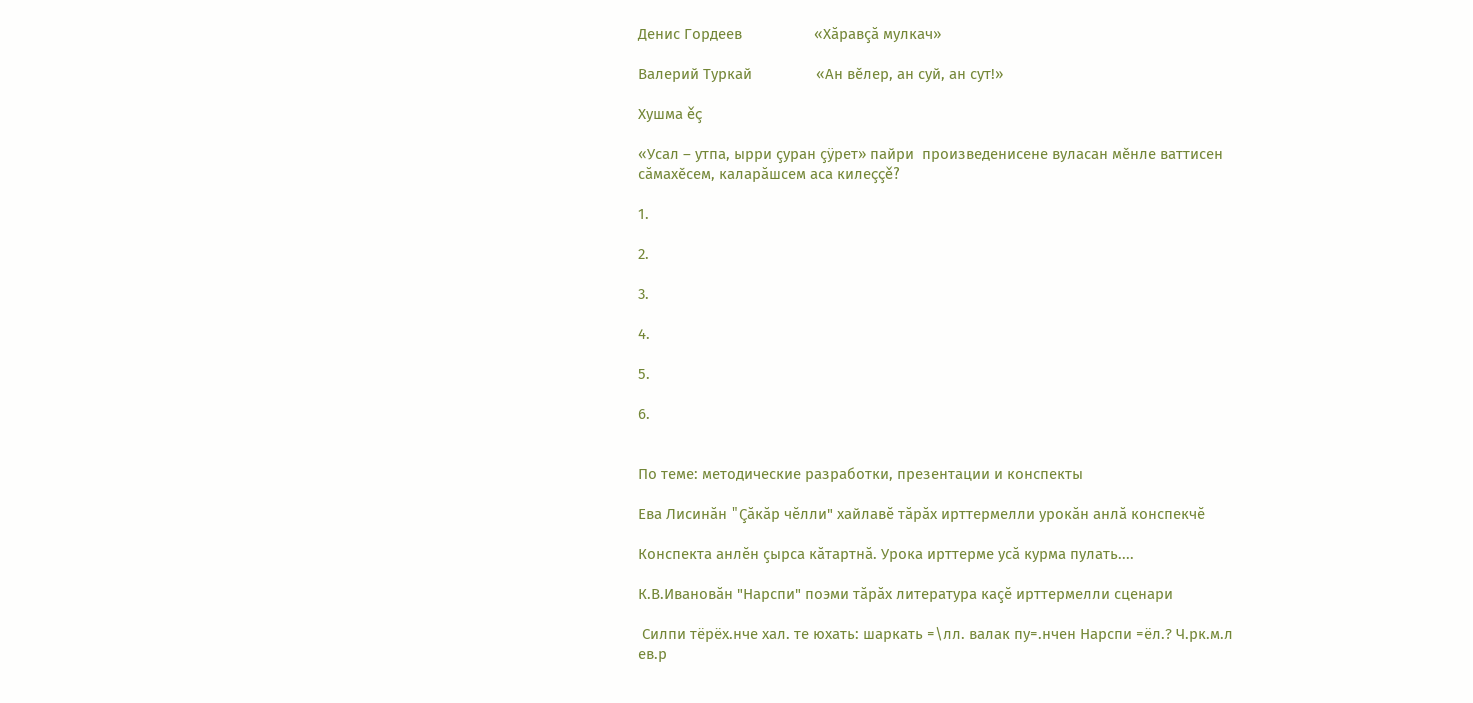Денис Гордеев                  «Хăравçă мулкач»

Валерий Туркай                «Ан вěлер, ан суй, ан сут!»

Хушма ěç

«Усал – утпа, ырри çуран çÿрет» пайри  произведенисене вуласан мěнле ваттисен сăмахěсем, каларăшсем аса килеççě?

1.

2.

3.

4.

5.

6.


По теме: методические разработки, презентации и конспекты

Ева Лисинăн "Çăкăр чĕлли" хайлавĕ тăрăх ирттермелли урокăн анлă конспекчĕ

Конспекта анлĕн çырса кăтартнă. Урока ирттерме усă курма пулать....

К.В.Ивановăн "Нарспи" поэми тăрăх литература каçĕ ирттермелли сценари

 Силпи тёрёх.нче хал. те юхать: шаркать =\лл. валак пу=.нчен Нарспи =ёл.? Ч.рк.м.л ев.р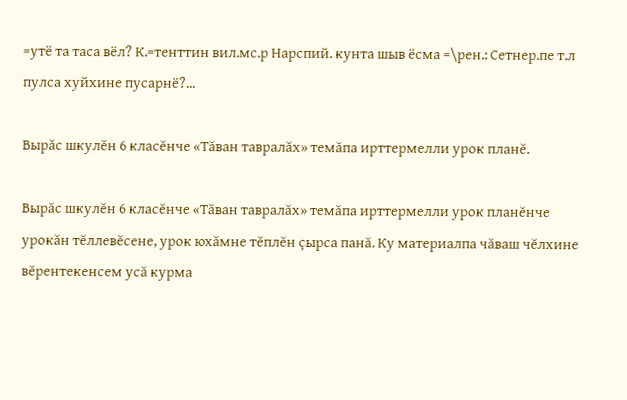=утё та таса вёл? К.=тенттин вил.мс.р Нарспий. кунта шыв ёсма =\рен.: Сетнер.пе т.л пулса хуйхине пусарнё?...

Вырăс шкулĕн 6 класĕнче «Тăван тавралăх» темăпа ирттермелли урок планĕ.

Вырăс шкулĕн 6 класĕнче «Тăван тавралăх» темăпа ирттермелли урок планĕнче урокăн тĕллевĕсене, урок юхăмне тĕплĕн çырса панă. Ку материалпа чăваш чĕлхине вĕрентекенсем усă курма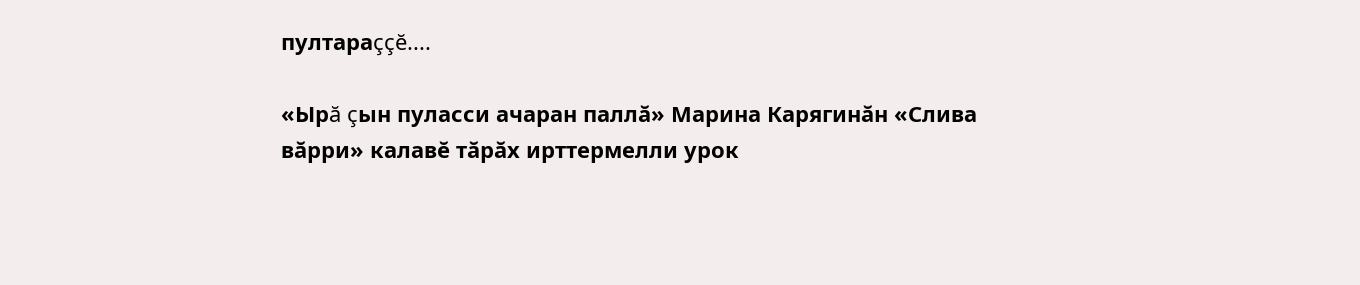пултараççĕ....

«Ырă çын пуласси ачаран паллă» Марина Карягинăн «Слива вăрри» калавĕ тăрăх ирттермелли урок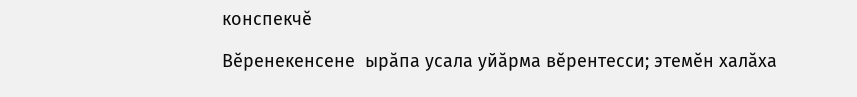конспекчĕ

Вĕренекенсене  ырăпа усала уйăрма вĕрентесси; этемĕн халăха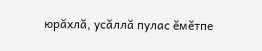юрăхлă, усăллă пулас ĕмĕтпе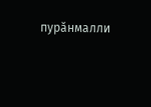пурăнмалли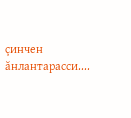çинчен ăнлантарасси....